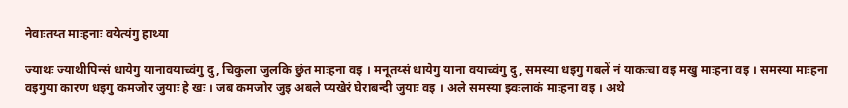नेवाःतय्त माःहनाः वयेत्यंगु हाथ्या

ज्याथः ज्याथीपिन्सं धायेगु यानावयाच्वंगु दु, चिकुला जुलकि छुंत माःहना वइ । मनूतय्सं धायेगु याना वयाच्वंगु दु, समस्या धइगु गबलें नं याकःचा वइ मखु माःहना वइ । समस्या माःहना वइगुया कारण धइगु कमजोर जुयाः हे खः । जब कमजोर जुइ अबले प्यखेरं घेराबन्दी जुयाः वइ । अले समस्या झ्वःलाकं माःहना वइ । अथे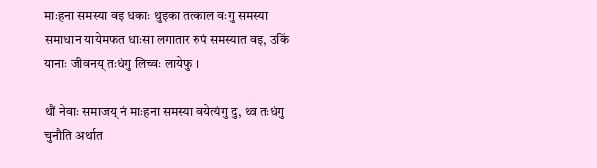माःहना समस्या वइ धकाः थुइका तत्काल वःगु समस्या समाधान यायेमफत धाःसा लगातार रुपं समस्यात वइ, उकिं यानाः जीवनय् तःधंगु लिच्वः लायेफु ।

थौं नेवाः समाजय् नं माःहना समस्या वयेत्यंगु दु, थ्व तःधंगु चुनौति अर्थात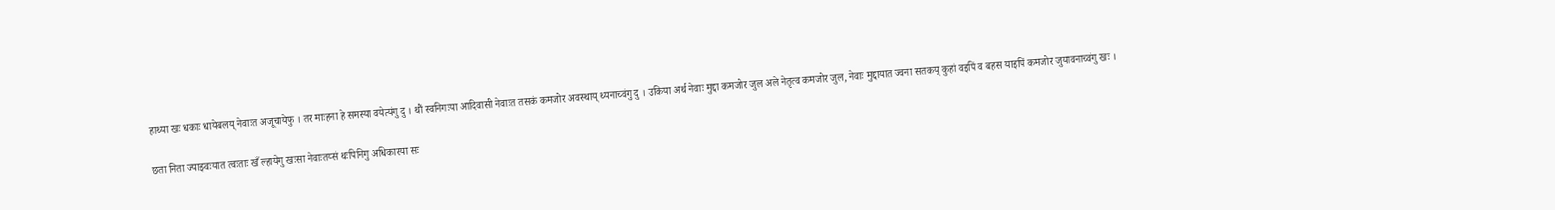हाथ्या खः धकाः धायेबलय् नेवाःत अजूचायेफु । तर माःहना हे समस्या वयेत्यंगु दु । थौं स्वनिगःया आदिवासी नेवाःत तसकं कमजोर अवस्थाय् थ्यनाच्वंगु दु । उकिया अर्थ नेवाः मुद्दा कमजोर जुल अले नेतृत्व कमजोर जुल, नेवाः मुद्दायात ज्वना सतकय् कुहां वइपिं व बहस याइपिं कमजोर जुयावनाच्वंगु खः ।

छता निता ज्याझ्वःयात त्वःताः खँ ल्हायेगु खःसा नेवाःतय्सं थःपिनिगु अधिकारया सः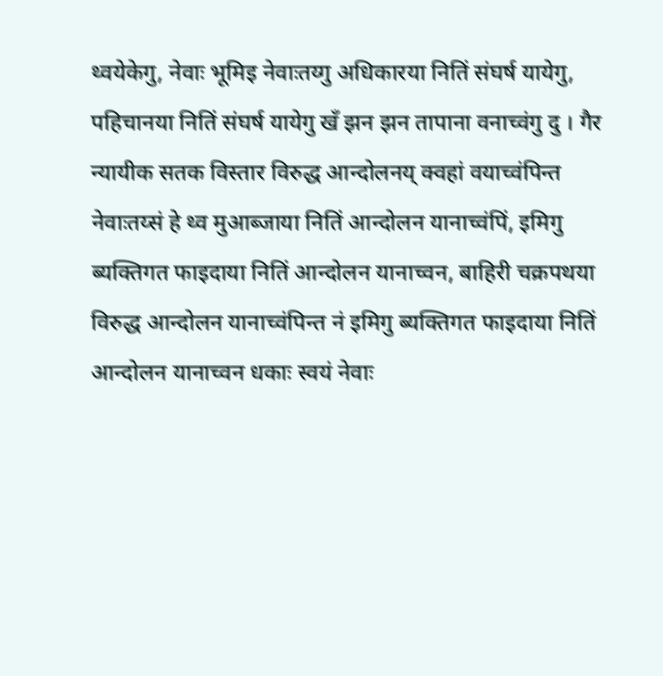थ्वयेकेगु, नेवाः भूमिइ नेवाःतय्गु अधिकारया नितिं संघर्ष यायेगु, पहिचानया नितिं संघर्ष यायेगु खँ झन झन तापाना वनाच्वंगु दु । गैर न्यायीक सतक विस्तार विरुद्ध आन्दोलनय् क्वहां वयाच्वंपिन्त नेवाःतय्सं हे थ्व मुआब्जाया नितिं आन्दोलन यानाच्वंपिं, इमिगु ब्यक्तिगत फाइदाया नितिं आन्दोलन यानाच्वन, बाहिरी चक्रपथया विरुद्ध आन्दोलन यानाच्वंपिन्त नं इमिगु ब्यक्तिगत फाइदाया नितिं आन्दोलन यानाच्वन धकाः स्वयं नेवाः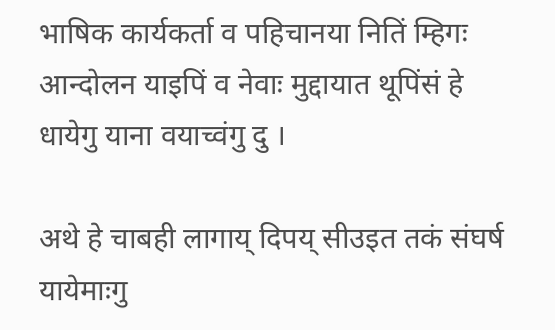भाषिक कार्यकर्ता व पहिचानया नितिं म्हिगः आन्दोलन याइपिं व नेवाः मुद्दायात थूपिंसं हे धायेगु याना वयाच्वंगु दु ।

अथे हे चाबही लागाय् दिपय् सीउइत तकं संघर्ष यायेमाःगु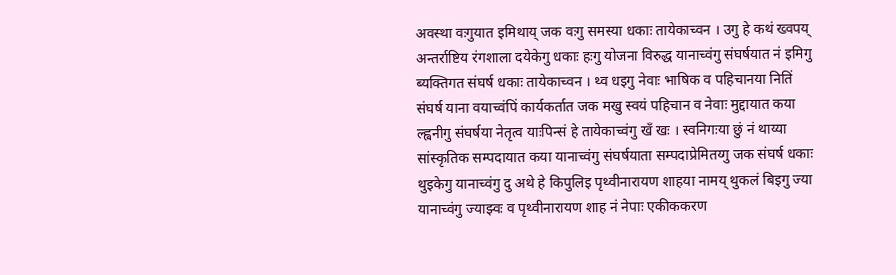अवस्था वःगुयात इमिथाय् जक वःगु समस्या धकाः तायेकाच्वन । उगु हे कथं ख्वपय् अन्तर्राष्टिय रंगशाला दयेकेगु धकाः हःगु योजना विरुद्ध यानाच्वंगु संघर्षयात नं इमिगु ब्यक्तिगत संघर्ष धकाः तायेकाच्वन । थ्व धइगु नेवाः भाषिक व पहिचानया नितिं संघर्ष याना वयाच्वंपिं कार्यकर्तात जक मखु स्वयं पहिचान व नेवाः मुद्दायात कया ल्ह्वनीगु संघर्षया नेतृत्व याःपिन्सं हे तायेकाच्वंगु खँ खः । स्वनिगःया छुं नं थाय्या सांस्कृतिक सम्पदायात कया यानाच्वंगु संघर्षयाता सम्पदाप्रेमितय्गु जक संघर्ष धकाः थुइकेगु यानाच्वंगु दु अथे हे किपुलिइ पृथ्वीनारायण शाहया नामय् थुकलं बिइगु ज्या यानाच्वंगु ज्याझ्वः व पृथ्वीनारायण शाह नं नेपाः एकीककरण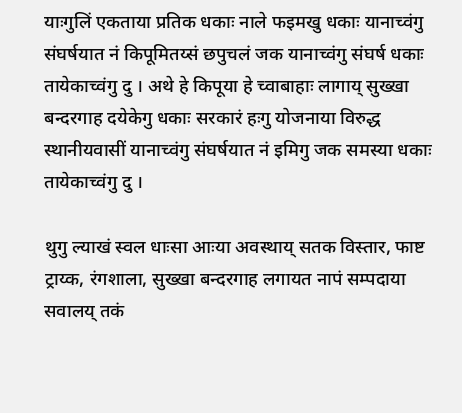याःगुलिं एकताया प्रतिक धकाः नाले फइमखु धकाः यानाच्वंगु संघर्षयात नं किपूमितय्सं छपुचलं जक यानाच्वंगु संघर्ष धकाः तायेकाच्वंगु दु । अथे हे किपूया हे च्वाबाहाः लागाय् सुख्खा बन्दरगाह दयेकेगु धकाः सरकारं हःगु योजनाया विरुद्ध स्थानीयवासीं यानाच्वंगु संघर्षयात नं इमिगु जक समस्या धकाः तायेकाच्वंगु दु ।

थुगु ल्याखं स्वल धाःसा आःया अवस्थाय् सतक विस्तार, फाष्ट ट्राय्क, रंगशाला, सुख्खा बन्दरगाह लगायत नापं सम्पदाया सवालय् तकं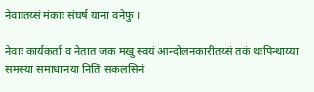नेवाःतय्सं मंकाः संघर्ष याना वनेफु ।

नेवाः कार्यकर्ता व नेतात जक मखु स्वयं आन्दोलनकारीतय्सं तकं थःपिन्थाय्या समस्या समाधानया नितिं सकलसिनं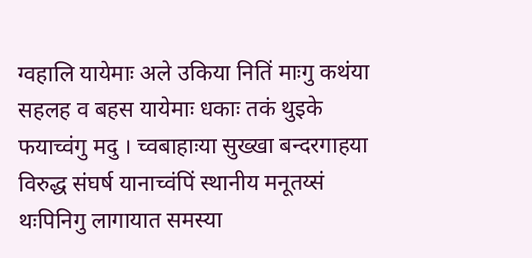ग्वहालि यायेमाः अले उकिया नितिं माःगु कथंया सहलह व बहस यायेमाः धकाः तकं थुइके फयाच्वंगु मदु । च्वबाहाःया सुख्खा बन्दरगाहया विरुद्ध संघर्ष यानाच्वंपिं स्थानीय मनूतय्सं थःपिनिगु लागायात समस्या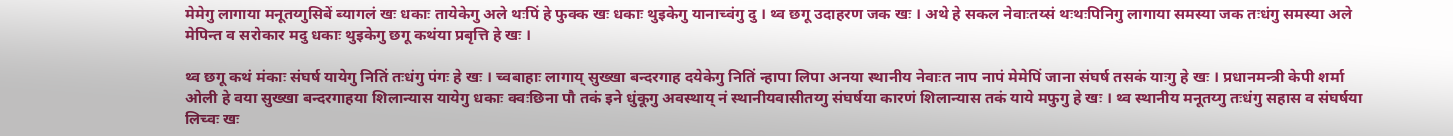मेमेगु लागाया मनूतय्गुसिबें ब्यागलं खः धकाः तायेकेगु अले थःपिं हे फुक्क खः धकाः थुइकेगु यानाच्वंगु दु । थ्व छगू उदाहरण जक खः । अथे हे सकल नेवाःतय्सं थःथःपिनिगु लागाया समस्या जक तःधंगु समस्या अले मेपिन्त व सरोकार मदु धकाः थुइकेगु छगू कथंया प्रबृत्ति हे खः ।

थ्व छगू कथं मंकाः संघर्ष यायेगु नितिं तःधंगु पंगः हे खः । च्वबाहाः लागाय् सुख्खा बन्दरगाह दयेकेगु नितिं न्हापा लिपा अनया स्थानीय नेवाःत नाप नापं मेमेपिं जाना संघर्ष तसकं याःगु हे खः । प्रधानमन्त्री केपी शर्मा ओली हे वया सुख्खा बन्दरगाहया शिलान्यास यायेगु धकाः क्वःछिना पौ तकं इने धुंकूगु अवस्थाय् नं स्थानीयवासीतय्गु संघर्षया कारणं शिलान्यास तकं याये मफुगु हे खः । थ्व स्थानीय मनूतय्गु तःधंगु सहास व संघर्षया लिच्वः खः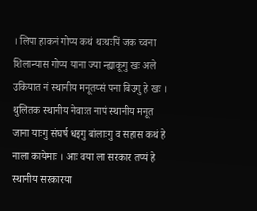। लिपा हाकनं गोप्य कथं थःथःपिं जक च्वना शिलान्यास गोप्य याना ज्या न्ह्याकूगु खः अले उकियात नं स्थानीय मनूतय्सं पना बिउगु हे खः । थुलितक स्थानीय नेवाःत नापं स्थानीय मनूत जाना याःगु संघर्ष धइगु बांलाःगु व सहास कथं हे नाला कायेमाः । आः वया ला सरकार तप्यं हे स्थानीय सरकारया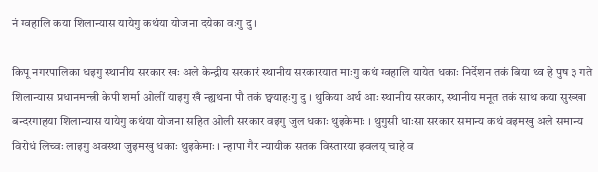नं ग्वहालि कया शिलान्यास यायेगु कथंया योजना दयेका वःगु दु ।

किपू नगरपालिका धइगु स्थानीय सरकार खः अले केन्द्रीय सरकारं स्थानीय सरकारयात माःगु कथं ग्वहालि यायेत धकाः निर्देशन तकं बिया थ्व हे पुष ३ गते शिलान्यास प्रधानमन्त्री केपी शर्मा ओलीं याइगु खँ न्ह्यथना पौ तकं छ्वयाहःगु दु । थुकिया अर्थ आः स्थानीय सरकार, स्थानीय मनूत तकं साथ कया सुख्खा बन्दरगाहया शिलान्यास यायेगु कथंया योजना सहित ओली सरकार वइगु जुल धकाः थुइकेमाः । थुगुसी धाःसा सरकार समान्य कथं वइमखु अले समान्य विरोधं लिच्वः लाइगु अवस्था जुइमखु धकाः थुइकेमाः । न्हापा गैर न्यायीक सतक विस्तारया झ्वलय् चाहे व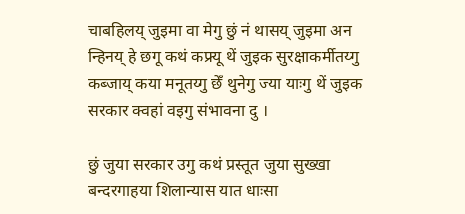चाबहिलय् जुइमा वा मेगु छुं नं थासय् जुइमा अन न्हिनय् हे छगू कथं कफ्र्यू थें जुइक सुरक्षाकर्मीतय्गु कब्जाय् कया मनूतय्गु छेँ थुनेगु ज्या याःगु थें जुइक सरकार क्वहां वइगु संभावना दु ।

छुं जुया सरकार उगु कथं प्रस्तूत जुया सुख्खा बन्दरगाहया शिलान्यास यात धाःसा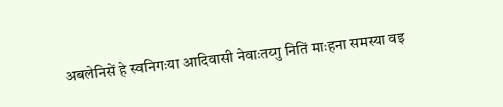अबलेनिसें हे स्वनिगःया आदिवासी नेवाःतय्गु नितिं माःहना समस्या वइ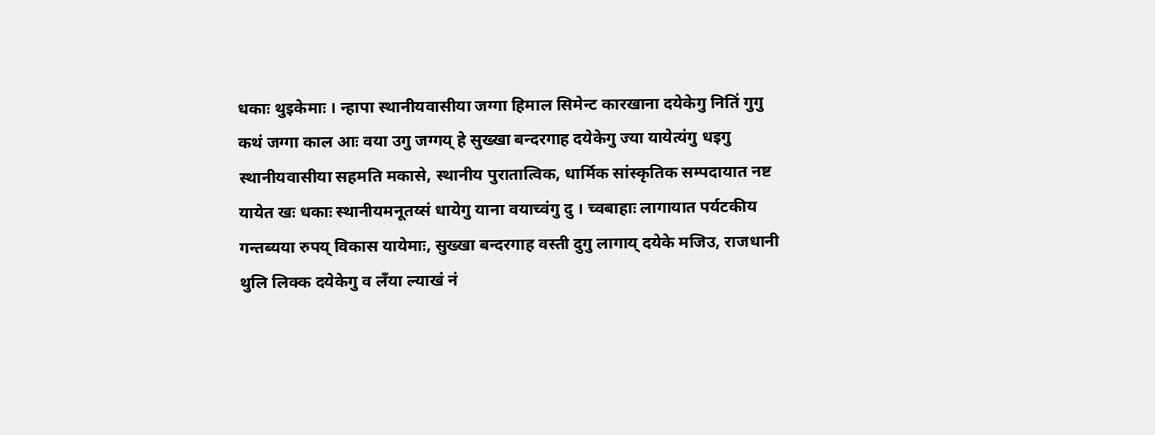धकाः थुइकेमाः । न्हापा स्थानीयवासीया जग्गा हिमाल सिमेन्ट कारखाना दयेकेगु नितिं गुगु कथं जग्गा काल आः वया उगु जग्गय् हे सुख्खा बन्दरगाह दयेकेगु ज्या यायेत्यंगु धइगु स्थानीयवासीया सहमति मकासे, स्थानीय पुरातात्विक, धार्मिक सांस्कृतिक सम्पदायात नष्ट यायेत खः धकाः स्थानीयमनूतय्सं धायेगु याना वयाच्वंगु दु । च्वबाहाः लागायात पर्यटकीय गन्तब्यया रुपय् विकास यायेमाः, सुख्खा बन्दरगाह वस्ती दुगु लागाय् दयेके मजिउ, राजधानी थुलि लिक्क दयेकेगु व लँया ल्याखं नं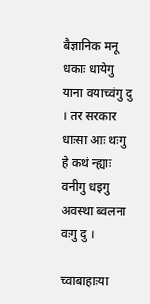बैज्ञानिक मनू धकाः धायेगु याना वयाच्वंगु दु । तर सरकार धाःसा आः थःगु हे कथं न्ह्याः वनीगु धइगु अवस्था ब्वलना वःगु दु ।

च्वाबाहाःया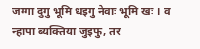जग्गा दुगु भूमि धइगु नेवाः भूमि खः । व न्हापा ब्यक्तिया जुइफु, तर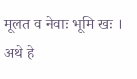मूलत व नेवाः भूमि खः । अथे हे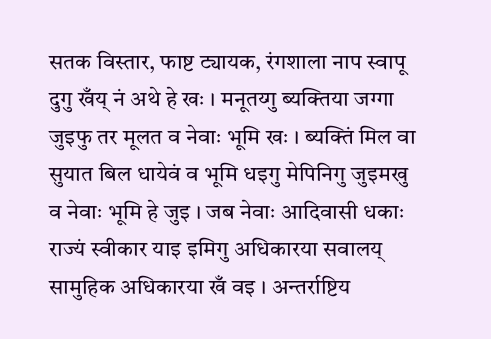सतक विस्तार, फाष्ट ट्यायक, रंगशाला नाप स्वापू दुगु खँय् नं अथे हे खः । मनूतय्गु ब्यक्तिया जग्गा जुइफु तर मूलत व नेवाः भूमि खः । ब्यक्तिं मिल वा सुयात बिल धायेवं व भूमि धइगु मेपिनिगु जुइमखु व नेवाः भूमि हे जुइ । जब नेवाः आदिवासी धकाः राज्यं स्वीकार याइ इमिगु अधिकारया सवालय् सामुहिक अधिकारया खँ वइ । अन्तर्राष्टिय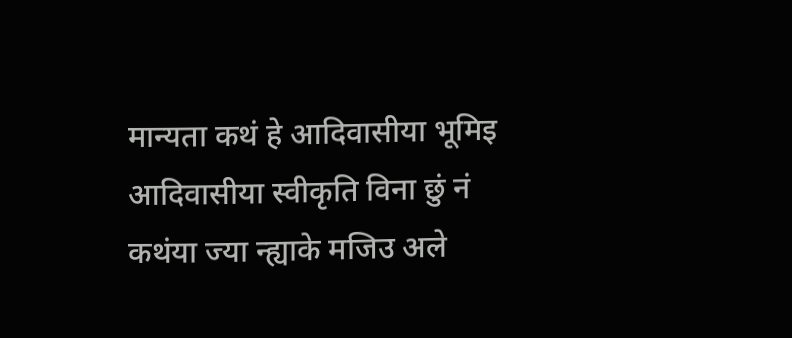मान्यता कथं हे आदिवासीया भूमिइ आदिवासीया स्वीकृति विना छुं नं कथंया ज्या न्ह्याके मजिउ अले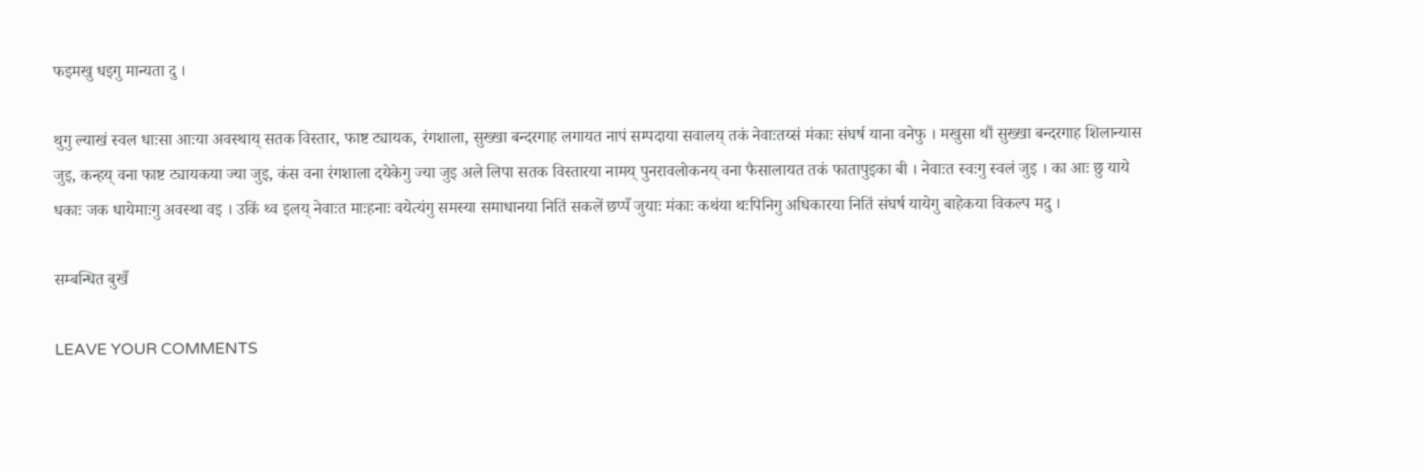फइमखु धइगु मान्यता दु ।

थुगु ल्याखं स्वल धाःसा आःया अवस्थाय् सतक विस्तार, फाष्ट ट्यायक, रंगशाला, सुख्खा बन्दरगाह लगायत नापं सम्पदाया सवालय् तकं नेवाःतय्सं मंकाः संघर्ष याना वनेफु । मखुसा थौं सुख्खा बन्दरगाह शिलान्यास जुइ, कन्हय् वना फाष्ट ट्यायकया ज्या जुइ, कंस वना रंगशाला दयेकेगु ज्या जुइ अले लिपा सतक विस्तारया नामय् पुनरावलोकनय् वना फैसालायत तकं फातापुइका बी । नेवाःत स्वःगु स्वलं जुइ । का आः छु याये धकाः जक धायेमाःगु अवस्था वइ । उकिं थ्व इलय् नेवाःत माःहनाः वयेत्यंगु समस्या समाधानया नितिं सकलें छप्पँ जुयाः मंकाः कथंया थःपिनिगु अधिकारया नितिं संघर्ष यायेगु बाहेकया विकल्प मदु ।

सम्बन्धित बुखँ

LEAVE YOUR COMMENTS